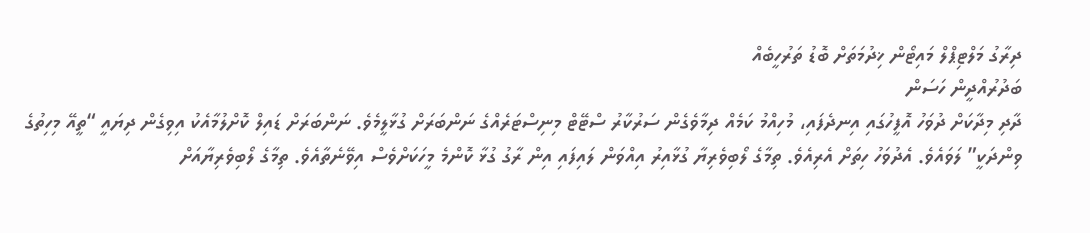ދިރާގު މަލްޓިޕްލް މައިޓޯން ޚިދުމަތަށް ބޮޑު ތަރުހީބެއް
ބަދުރުއްދީން ހަސަން
ދާދި މިދާކަށް ދުވަހު އޮފީހުގައި އިނދެފައި، މުހިއްމު ކަމެއް ދިމާވެގެން ސަރުކާރު ސްޓޭޓް މިނިސްޓަރެއްގެ ނަންބަރަށް ގުޅާލީމެވެ. ނަންބަރަށް ޑައިލް ކޮށްލުމާއެކު އިވިގެން ދިޔައީ “ތީއޭ މިހިތުގެ ވިންދަކީ” ލަވައެވެ. އެދުވަހު ހިތަށް އެރިއެވެ. ތިމާގެ ލޯބިވެރިޔާ ގުޅާއިރު އިއްވަން ލައިފައި އިން ރާގު ގުޅާ ކޮންމެ މީހަކަށްވެސް އިވޭނެތާއެވެ. ތިމާގެ ލޯބިވެރިޔާއަށް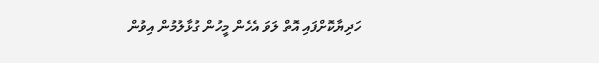ހަދިޔާކޮށްފައި އޮތް ލަވަ އެހެން މީހުން ގުޅާލުމުން އިވުން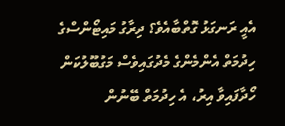އެއީ ރަނގަޅު ގޮތްބާއެވެ؟ ދިރާގު މައިޓޯންސްގެ ހިދުމަތް އެންމެންގެ މެދުގައިވެސް މަގުބޫލުކަން ހޯދާފައިވާ އިރު، އެ ހިދުމަތް ބޭނުން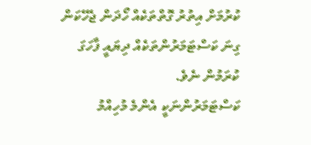ކުރުމަށް އިތުރު ގޮތްތަކެއް ހޯދަން ޖެހޭކަން ގިނަ ކަސްޓަމަރުންތަކެއް ދިޔައީ ފާހަގަ ކުރަމުން ނެވެ.
ކަސްޓަމަރުންނަކީ އެންމެ މުހިއްމު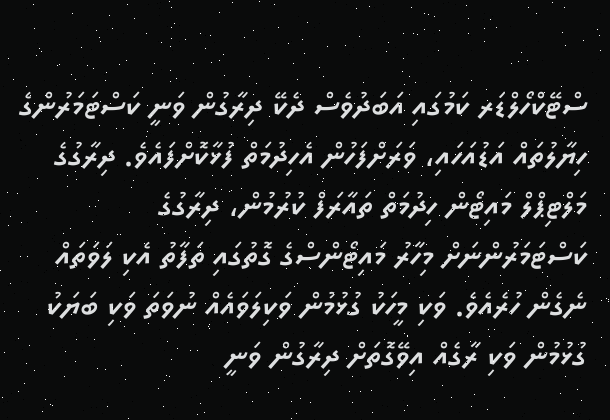ސްޓޭކްހޯލްޑަރ ކަމުގައި އަބަދުވެސް ދެކޭ ދިރާގުން ވަނީ ކަސްޓަމަރުންގެ ހިޔާލުތައް އަޑުއަހައި، ވަރަށްފަހުން އެހިދުމަތް ފުޅާކޮށްފައެވެ. ދިރާގުގެ މަލްޓިޕްލް މައިޓޯން ހިދުމަތް ތައާރަފް ކުރުމުން، ދިރާގުގެ ކަސްޓަމަރުންނަށް މިހާރު މައިޓޯންސްގެ ގޮތުގައި ތަފާތު އެކި ލަވަތައް ނެގެން ހުރެއެވެ. ވަކި މީހަކު ގުޅުމުން ވަކިލަވައެއް ނުވަތަ ވަކި ބަޔަކު ގުޅުމުން ވަކި ރާގެއް އިވޭގޮތަށް ދިރާގުން ވަނީ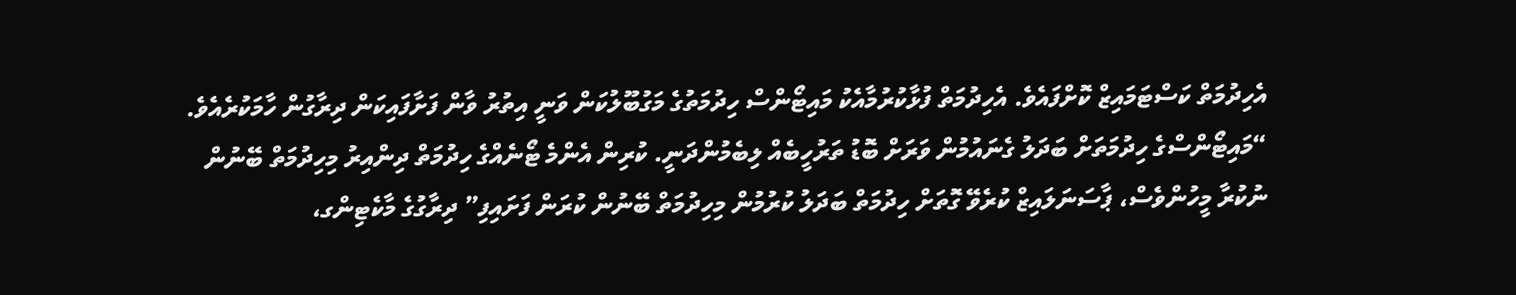އެހިދުމަތް ކަސްޓަމައިޒް ކޮށްފައެވެ. އެހިދުމަތް ފުޅާކުރުމާއެކު މައިޓޯންސް ހިދުމަތުގެ މަގުބޫލުކަން ވަނީ އިތުރު ވާން ފަށާފައިކަން ދިރާގުން ހާމަކުރެއެވެ.
“މައިޓޯންސްގެ ހިދުމަތަށް ބަދަލު ގެނައުމުން ވަރަށް ބޮޑު ތަރުހީބެއް ލިބެމުންދަނީ. ކުރިން އެންމެ ޓޯނެއްގެ ހިދުމަތް ދިންއިރު މިހިދުމަތް ބޭނުން ނުކުރާ މީހުންވެސް، ޕާސަނަލައިޒް ކުރެވޭ ގޮތަށް ހިދުމަތް ބަދަލު ކުރުމުން މިހިދުމަތް ބޭނުން ކުރަން ފަށައިފި” ދިރާގުގެ މާކެޓިންގ،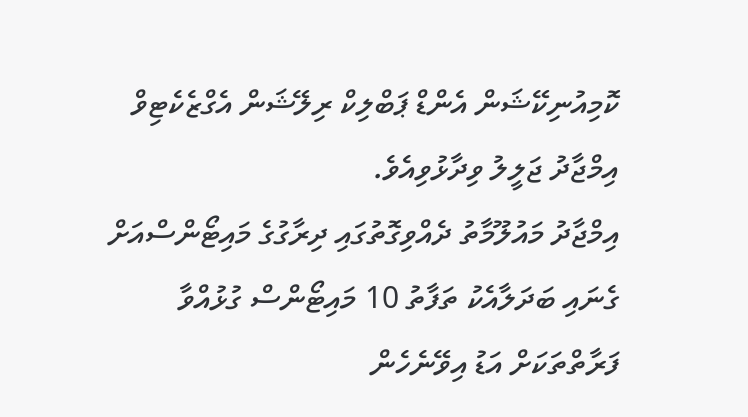ކޮމިއުނިކޭޝަން އެންޑް ޕަބްލިކް ރިލޭޝަން އެގްޒެކެޓިވް އިމްޖާދު ޖަލީލު ވިދާޅުވިއެވެ.
އިމްޖާދު މައުލޫމާތު ދެއްވިގޮތުގައި ދިރާގުގެ މައިޓޯންސްއަށް ގެނައި ބަދަލާއެކު ތަފާތު 10 މައިޓޯންސް ގުޅުއްވާ ފަރާތްތަކަށް އަޑު އިވޭނެހެން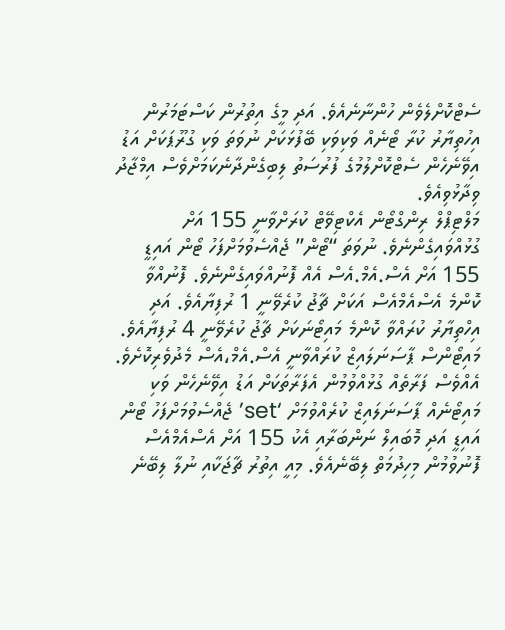ސެޓްކޮށްލެވެން ހުންނާނެއެވެ. އަދި މީގެ އިތުރުން ކަސްޓަމަރުން އިހުތިޔާރު ކުރާ ޓޯނެއް ވަކިވަކި ބޭފުޅަކަށް ނުވަތަ ވަކި ގުރޫޕަކަށް އަޑު އިވޭނެހެން ސެޓްކޮށްލުމުގެ ފުރުސަތު ލިބިގެންދާނެކަމަށްވެސް އިމްޖާދު ވިދާޅުވިއެވެ.
މަލްޓިޕްލް ރިންގްޓޯން އެކްޓިވޭޓް ކުރަށްވާނީ 155 އަށް ގުޅުއްވައިގެންނެވެ. ނުވަތަ “ޓޯން” ޖެއްސެވުމަށްފަހު ޓޯން އައިޑީ 155 އަށް އެސް.އެމް.އެސް އެއް ފޮނުއްވައިގެންނެވެ. ފޮނުއްވާ ކޮންމެ އެސްއެމްއެސް އަކަށް ޗާޖު ކުރެވޭނީ 1 ރުފިޔާއެވެ. އަދި އިހްތިޔާރު ކުރައްވާ ކޮންމެ މައިޓޯނަކަށް ޗާޖު ކުރެވޭނީ 4 ރުފިޔާއެވެ.
މައިޓޯންސް ޕާސަނަލައިޒް ކުރައްވާނީ އެސް.އެމް،އެސް މެދުވެރިކޮށެވެ. އެއްވެސް ފަރާތެއް ގުޅުއްވުމުން އެފަރާތަކަށް އަޑު އިވޭނެހެން ވަކި މައިޓޯނެއް ޕާސަނަލައިޒް ކުރެއްވުމަށް ‘set’ ޖެއްސެވުމަށްފަހު ޓޯން އައިޑީ އަދި މޮބައިލް ނަންބަރާއި އެކު 155 އަށް އެސްއެމްއެސް ފޮނުވުމުން މިހިދުމަތް ލިބޭނެއެވެ. މިއީ އިތުރު ޗާޖަކާއި ނުލާ ލިބޭނެ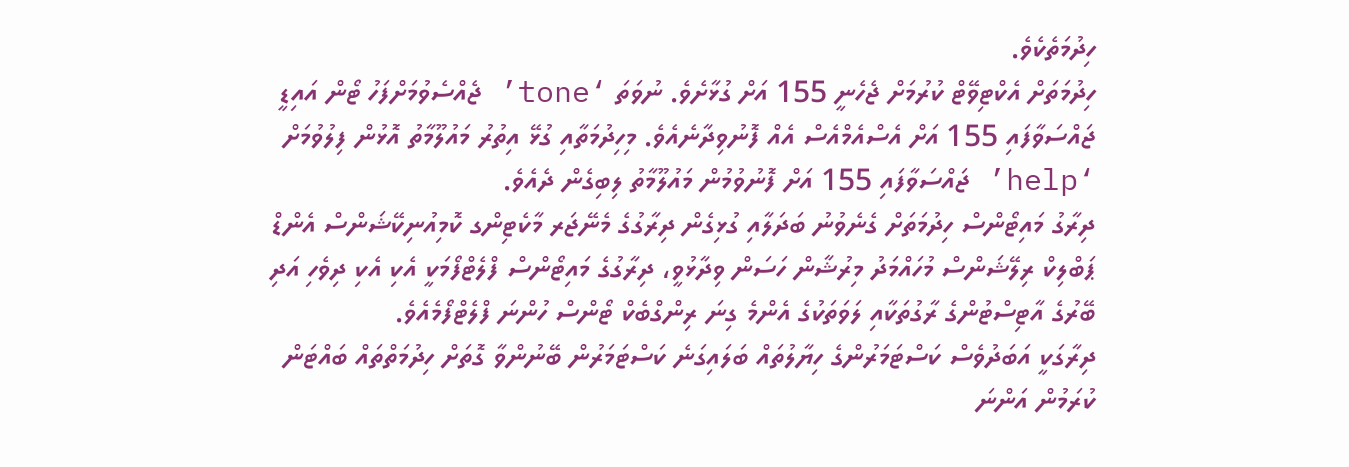ހިދުމަތެކެވެ.
ހިދުމަތަށް އެކްޓިވޭޓް ކުރުމަށް ޖެހެނީ 155 އަށް ގުޅާށެވެ. ނުވަތަ ‘tone’ ޖެއްސެވުމަށްފަހު ޓޯން އައިޑީ ޖައްސަވާފައި 155 އަށް އެސްއެމްއެސް އެއް ފޮނުވިދާނެއެވެ. މިހިދުމަތާއި ގުޅޭ އިތުރު މައުލޫމާތު އޮޅުން ފިލުވުމަށް ‘help’ ޖައްސަވާފައި 155 އަށް ފޮނުވުމުން މައުލޫމާތު ލިބިގެން ދެއެވެ.
ދިރާގު މައިޓޯންސް ހިދުމަތަށް ގެނެވުނު ބަދަލާއި ގުޅިގެން ދިރާގުގެ މެނޭޖަރ މާކެޓިންގ ކޮމިއުނިކޭޝަންސް އެންޑް ޕަބްލިކް ރިލޭޝަންސް މުހައްމަދު މިރުޝާން ހަސަން ވިދާޅުވީ، ދިރާގުގެ މައިޓޯންސް ފްލެޓްފޯމަކީ އެކި އެކި ދިވެހި އަދި ބޭރުގެ އާޓިސްޓުންގެ ރާގުތަކާއި ލަވަތަކުގެ އެންމެ ގިނަ ރިންގްބެކް ޓޯންސް ހުންނަ ފްލެޓްފޯމެއެވެ.
ދިރާގަކީ އަބަދުވެސް ކަސްޓަމަރުންގެ ހިޔާލުތައް ބަލައިގަނެ ކަސްޓަމަރުން ބޭނުންވާ ގޮތަށް ހިދުމަތްތައް ބައްޓަން ކުރަމުން އަންނަ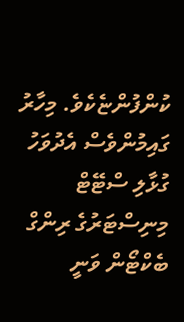ކުންފުންޏެކެވެ. މިހާރު ގައިމުންވެސް އެދުވަހު ގުޅާލި ސްޓޭޓް މިނިސްޓަރުގެ ރިންގް ބެކްޓޯން ވަނީ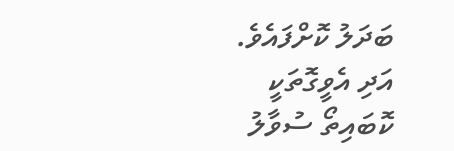ބަދަލު ކޮށްފައެވެ. އަދި އެވީގޮތަކީ ކޮބައިތޯ ސުވާލު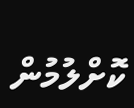ކޮށްލުމުން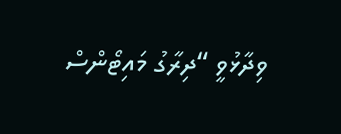ވިދާޅުވީ “ދިރާގު މައިޓޯންސް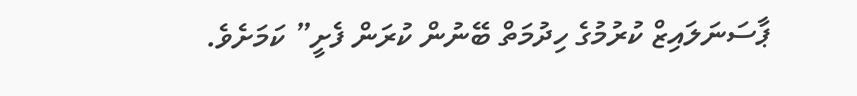ޕާސަނަލައިޒް ކުރުމުގެ ހިދުމަތް ބޭނުން ކުރަން ފެށީ” ކަމަށެވެ.